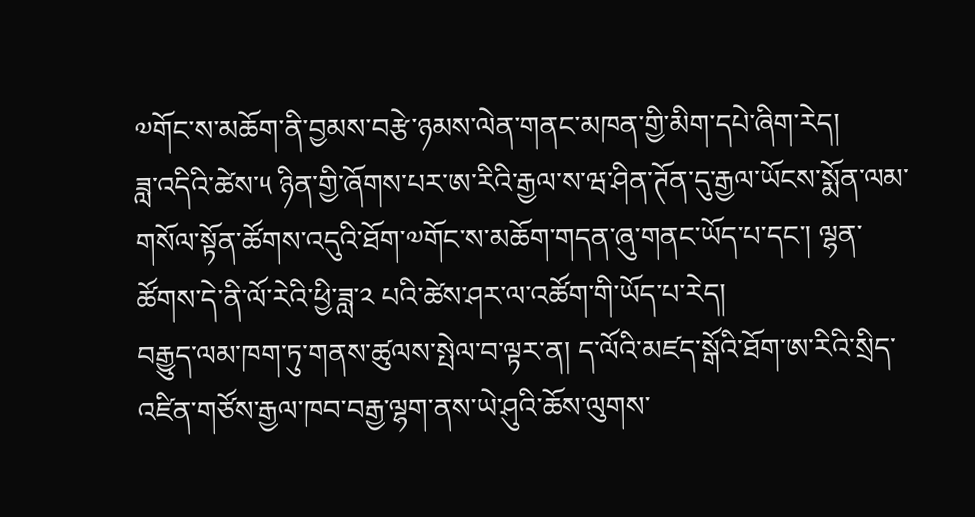༧གོང་ས་མཆོག་ནི་བྱམས་བརྩེ་ཉམས་ལེན་གནང་མཁན་གྱི་མིག་དཔེ་ཞིག་རེད།
ཟླ་འདིའི་ཚེས་༥ ཉིན་གྱི་ཞོགས་པར་ཨ་རིའི་རྒྱལ་ས་ཝ་ཤིན་ཊོན་དུ་རྒྱལ་ཡོངས་སྨོན་ལམ་གསོལ་སྟོན་ཚོགས་འདུའི་ཐོག་༧གོང་ས་མཆོག་གདན་ཞུ་གནང་ཡོད་པ་དང་། ལྷན་ཚོགས་དེ་ནི་ལོ་རེའི་ཕྱི་ཟླ་༢ པའི་ཚེས་ཤར་ལ་འཚོག་གི་ཡོད་པ་རེད།
བརྒྱུད་ལམ་ཁག་ཏུ་གནས་ཚུལས་སྤེལ་བ་ལྟར་ན། ད་ལོའི་མཛད་སྒོའི་ཐོག་ཨ་རིའི་སྲིད་འཛིན་གཙོས་རྒྱལ་ཁབ་བརྒྱ་ལྷག་ནས་ཡེ་ཤུའི་ཆོས་ལུགས་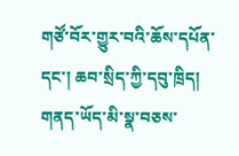གཙོ་བོར་གྱུར་བའི་ཆོས་དཔོན་དང་། ཆབ་སྲིད་ཀྱི་དབུ་ཁྲིད། གནད་ཡོད་མི་སྣ་བཅས་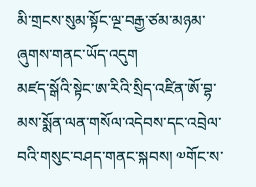མི་གྲངས་སུམ་སྟོང་ལྔ་བརྒྱ་ཙམ་མཉམ་ཞུགས་གནང་ཡོད་འདུག
མཛད་སྒོའི་སྟེང་ཨ་རིའི་སྲིད་འཛིན་ཨོ་བྷ་མས་སྨོན་ལན་གསོལ་འདེབས་དང་འབྲེལ་བའི་གསུང་བཤད་གནང་སྐབས། ༧གོང་ས་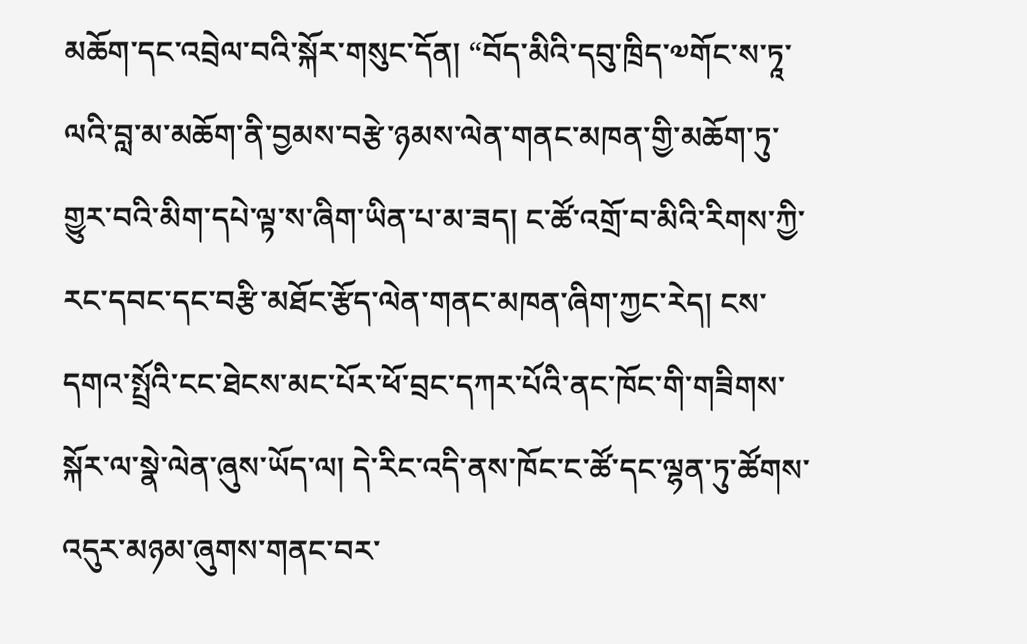མཆོག་དང་འབྲེལ་བའི་སྐོར་གསུང་དོན། “བོད་མིའི་དབུ་ཁྲིད་༧གོང་ས་ཏཱ་ལའི་བླ་མ་མཆོག་ནི་བྱམས་བརྩེ་ཉམས་ལེན་གནང་མཁན་གྱི་མཆོག་ཏུ་གྱུར་བའི་མིག་དཔེ་ལྟ་ས་ཞིག་ཡིན་པ་མ་ཟད། ང་ཚོ་འགྲོ་བ་མིའི་རིགས་ཀྱི་རང་དབང་དང་བརྩི་མཐོང་རྩོད་ལེན་གནང་མཁན་ཞིག་ཀྱང་རེད། ངས་དགའ་སྤྲོའི་ངང་ཐེངས་མང་པོར་ཕོ་བྲང་དཀར་པོའི་ནང་ཁོང་གི་གཟིགས་སྐོར་ལ་སྣེ་ལེན་ཞུས་ཡོད་ལ། དེ་རིང་འདི་ནས་ཁོང་ང་ཚོ་དང་ལྷན་ཏུ་ཚོགས་འདུར་མཉམ་ཞུགས་གནང་བར་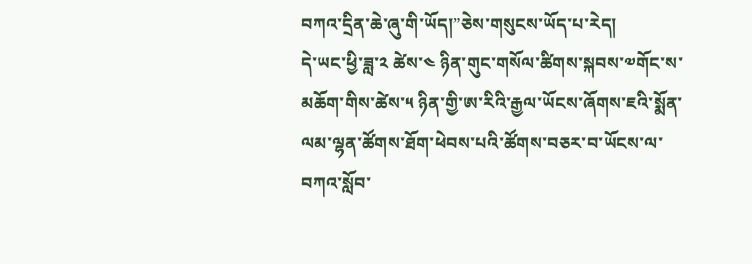བཀའ་དྲིན་ཆེ་ཞུ་གི་ཡོད།”ཅེས་གསུངས་ཡོད་པ་རེད།
དེ་ཡང་ཕྱི་ཟླ་༢ ཚེས་༤ ཉིན་གུང་གསོལ་ཚིགས་སྐབས་༧གོང་ས་མཆོག་གིས་ཚེས་༥ ཉིན་གྱི་ཨ་རིའི་རྒྱལ་ཡོངས་ཞོགས་ཇའི་སྨོན་ལམ་ལྷན་ཚོགས་ཐོག་ཕེབས་པའི་ཚོགས་བཅར་བ་ཡོངས་ལ་བཀའ་སློབ་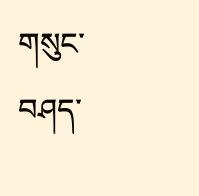གསུང་བཤད་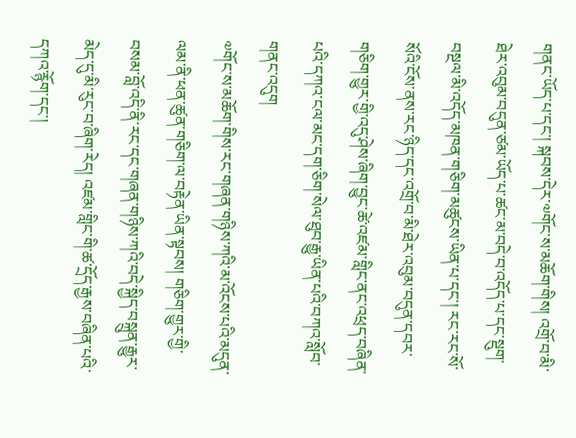གནང་ཡོད་པ་དང་། སྐབས་དེར་༧གོང་ས་མཆོག་གིས། འགྲོ་བ་མི་ཐེར་འབུམ་བདུན་ཙམ་ཡོད་པ་ཚང་མ་བདེ་བ་འདོད་པ་དང་སྡུག་བསྔལ་མི་འདོད་མཁན་གཅིག་མཚུངས་ཡིན་པ་དང་། རང་རང་སོ་སོའི་ངོས་ནས་རང་ཉིད་དང་འགྲོ་བ་མི་ཐེར་འབུམ་བདུན་དབར་གཅིག་གྱུར་གྱི་འདུ་ཤེས་ཞིག་བྱུང་ཚེ་འཛམ་གླིང་ནང་འཕྲད་བཞིན་པའི་དཀའ་ངལ་མང་དག་ཅིག་སེལ་ཐུབ་རྒྱུ་ཡིན་པའི་བཀའ་སློབ་གནང་འདུག
༧གོང་ས་མཆོག་གིས་རང་གཞན་གཉིས་ཀའི་མ་འོངས་པའི་མདུན་ལམ་ནི་ཕན་ཚུན་གཅིག་ལ་བརྟེན་ཡིན་སྟབས། གཅིག་གྱུར་གྱི་བསམ་བློ་འདི་ནི་རང་དང་གཞན་གཉིས་ཀའི་བདེ་སྐྱིད་བསྐྲུན་རྒྱུར་མེད་དུ་མི་རུང་བ་ཞིག་རེད། འཛམ་གླིང་གི་ཚ་དྲོད་རྒྱས་བཞིན་པའི་དཀའ་རྙོག་དང་།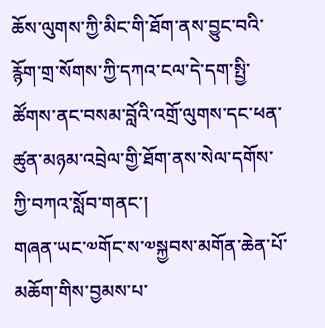ཆོས་ལུགས་ཀྱི་མིང་གི་ཐོག་ནས་བྱུང་བའི་རྙོག་གྲ་སོགས་ཀྱི་དཀའ་ངལ་དེ་དག་སྤྱི་ཚོགས་ནང་བསམ་བློའི་འགྲོ་ལུགས་དང་ཕན་ཚུན་མཉམ་འབྲེལ་གྱི་ཐོག་ནས་སེལ་དགོས་ཀྱི་བཀའ་སློབ་གནང་།
གཞན་ཡང་༧གོང་ས་༧སྐྱབས་མགོན་ཆེན་པོ་མཆོག་གིས་བྱམས་པ་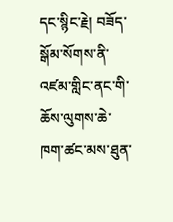དང་སྙིང་རྗེ། བཟོད་སྒོམ་སོགས་ནི་འཛམ་གླིང་ནང་གི་ཆོས་ལུགས་ཆེ་ཁག་ཚང་མས་ཐུན་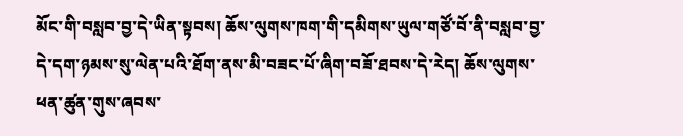མོང་གི་བསླབ་བྱ་དེ་ཡིན་སྟབས། ཆོས་ལུགས་ཁག་གི་དམིགས་ཡུལ་གཙོ་བོ་ནི་བསླབ་བྱ་དེ་དག་ཉམས་སུ་ལེན་པའི་ཐོག་ནས་མི་བཟང་པོ་ཞིག་བཟོ་ཐབས་དེ་རེད། ཆོས་ལུགས་ཕན་ཚུན་གུས་ཞབས་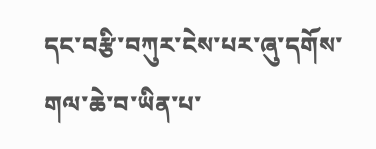དང་བརྩི་བཀུར་ངེས་པར་ཞུ་དགོས་གལ་ཆེ་བ་ཡིན་པ་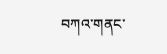བཀའ་གནང་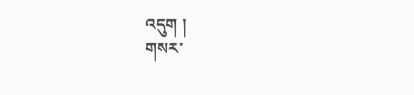འདུག །
གསར་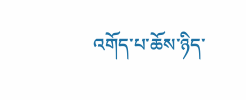འགོད་པ་ཆོས་ཉིད་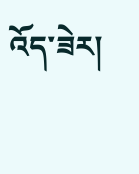འོད་ཟེར།